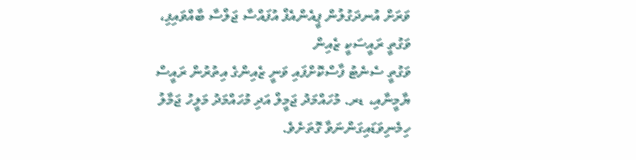ވަރަށް އުނދަގުލުން ޕީއެންއެފް އުފައްސާ ޖަލްސާ ބާއްވައިފި، ވަގުތީ ރައީސަކީ ޒެއިން
ވަގުތީ ސެނެޓު ފާސްކޮށްފައި ވަނީ ޒެއިންގެ އިތުރުން ރައީސް ޔާމީނާއި، ޑރ. މުހައްމަދު ޖަމީލް އަދި މުހައްމަދު މަލީހު ޖަމާލު ހިމެނިވަޑައިގަންނަވާ ގޮތަށެވެ.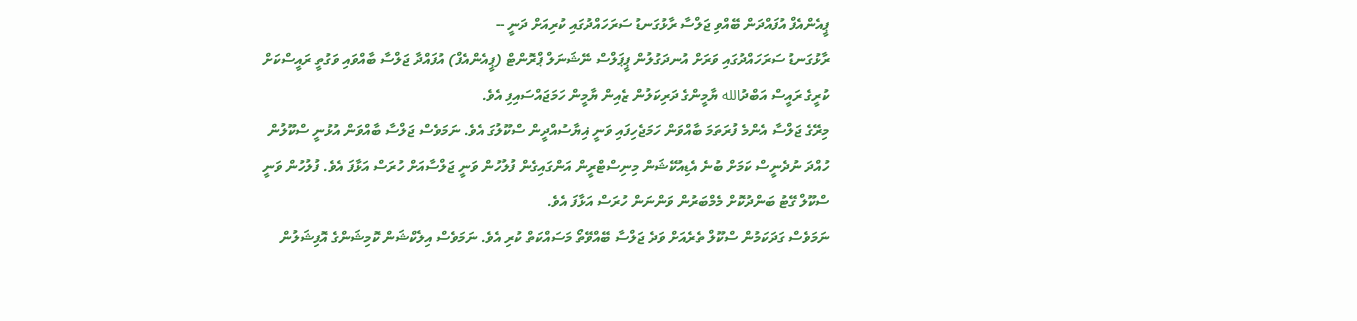ޕީއެންއެފް އުފައްދަން ބޭއްވި ޖަލްސާ ރާޅުގަނޑު ސަރަހައްދުގައި ކުރިއަށް ދަނީ --
ރާޅުގަނޑު ސަރަހައްދުގައި ވަރަށް އުނދަގުލުން ޕީޕަލްސް ނޭޝަނަލް ޕްރޮންޓް (ޕީއެންއެފް) އުފައްދާ ޖަލްސާ ބާއްވައި ވަގުތީ ރައީސްކަށް ކުރީގެ ރައީސް އަބްދުالله ޔާމީންގެ ދަރިކަލުން ޒެއިން ޔާމީން ހަމަޖައްސައިފި އެވެ.
މިރޭގެ ޖަލްސާ އެންމެ ފުރަތަމަ ބާއްވަން ހަމަޖެހިފައި ވަނީ ޣިޔާސުއްދީން ސްކޫލުގަ އެވެ. ނަމަވެސް ޖަލްސާ ބާއްވަން އުޅުނީ ސްކޫލުން ހުއްދަ ނުދެނީސް ކަމަށް ބުނެ އެޑިއުކޭޝަން މިނިސްޓްރީން އަންގައިގެން ފުލުހުން ވަނީ ޖަލްސާއަށް ހުރަސް އަޅާފަ އެވެ. ފުލުހުން ވަނީ ސްކޫލް ގޭޓު ބަންދުކޮށް މެމްބަރުން ވަންނަން ހުރަސް އަޅާފަ އެވެ.
ނަމަވެސް ގަދަކަމުން ސްކޫލް ތެރެއަށް ވަދެ ޖަލްސާ ބޭއްވޭތޯ މަސައްކަތް ކުރި އެވެ. ނަމަވެސް އިލެކްޝަން ކޮމިޝަންގެ އޮފިޝަލުން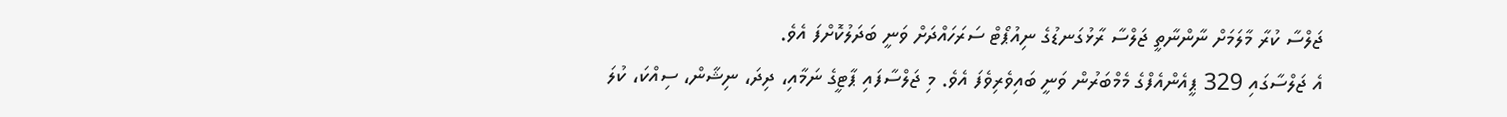ޖަލްސާ ކުރާ މާލަމަށް ނާންނާތީ ޖަލްސާ ރާޅުގަނޑުގެ ނިއުޕޯޓް ސަރަހައްދަށް ވަނީ ބަދަލުކޮށްފަ އެވެ.
އެ ޖަލްސާގައި 329 ޕީއެންއެފްގެ މެމްބަރުން ވަނީ ބައިވެރިވެފަ އެވެ. މި ޖަލްސާފައި ޕާޓީގެ ނަމާއި، ދިދަ، ނިޝާން، ސިއްކަ، ކުލަ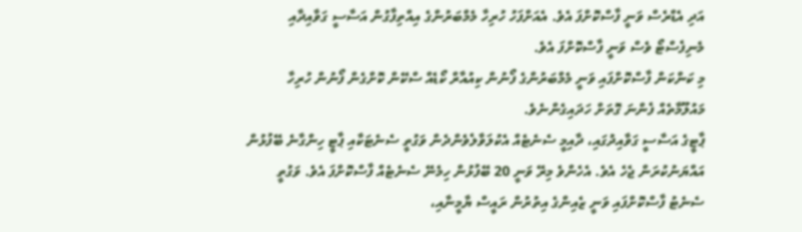އަދި އެޑްރެސް ވަނީ ފާސްކޮށްފަ އެވެ. އެއަށްފަހު ހުރިހާ މެމްބަރުންގެ އިއްތިފާގުން އަސާސީ ގަވާއިދާއި މެނިފެސްޓޯ ވެސް ވަނީ ފާސްކޮށްފަ އެވެ.
މި ކަންކަން ފާސްކޮށްފައި ވަނީ މެމްބަރުންގެ ފޯނުން ކިއުއާރް ކޯޑެއް ސްކޭން ކޮށްގެން ފޯނުން ހުރިހާ މައުލޫމާތެއް ފެންނަ ގޮތަށް ހަދައިގެންނެވެ.
ޕާޓީގެ އަސާސީ ގަވާއިދުގައި، ދާއިމީ ސެނެޓެއް އެކުލަވާލެވެންދެން ވަގުތީ ސެނެޓަކާއި ޕާޓީ ހިންގާނެ ބޭފުޅުން އައްޔަނުކުރަން ޖެހެ އެވެ. އެހެންވެ މިރޭ ވަނީ 20 ބޭފުޅުން ހިމެނޭ ސެނެޓެއް ފާސްކޮށްފަ އެވެ. ވަގުތީ ސެނެޓު ފާސްކޮށްފައި ވަނީ ޒެއިންގެ އިތުރުން ރައީސް ޔާމީނާއި،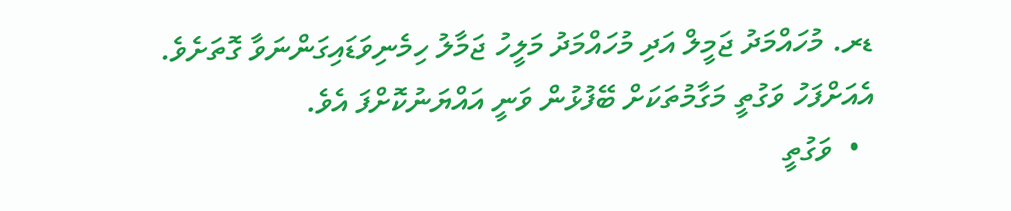ޑރ. މުހައްމަދު ޖަމީލް އަދި މުހައްމަދު މަލީހު ޖަމާލު ހިމެނިވަޑައިގަންނަވާ ގޮތަށެވެ.
އެއަށްފަހު ވަގުތީ މަގާމުތަކަށް ބޭފުޅުން ވަނީ އައްޔަނުކޮށްފަ އެވެ.
  •  ވަގުތީ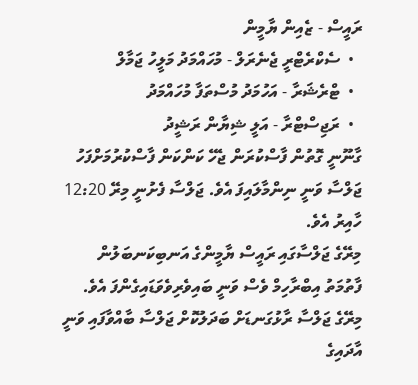ރައީސް - ޒެއިން ޔާމީން
  •  ސެކްރެޓްރީ ޖެނެރަލް - މުހައްމަދު މަލީހު ޖަމާލް
  •  ޓްރެޝަރާ - އަހުމަދު މުސްތަފާ މުހައްމަދު
  •  ރަޖިސްޓްރާ - އަލީ ޝިޔާން ރަޝީދު
ގާނޫނީ ގޮތުން ފާސްކުރަން ޖެހޭ ކަންކަން ފާސްކުރުމަށްފަހު ޖަލްސާ ވަނީ ނިންމާލައިފަ އެވެ. ޖަލްސާ ފެށުނީ މިރޭ 12:20 ހާއިރު އެވެ.
މިރޭގެ ޖަލްސާގައި ރައީސް ޔާމީންގެ އަނބިކަނބަލުން ފާތުމަތު އިބްރާހިމް ވެސް ވަނީ ބައިވެރިވެވަޑައިގެންފަ އެވެ. މިރޭގެ ޖަލްސާ ރާޅުގަނޑަށް ބަދަލުކޮށް ޖަލްސާ ބާއްވާފައި ވަނީ އާދައިގެ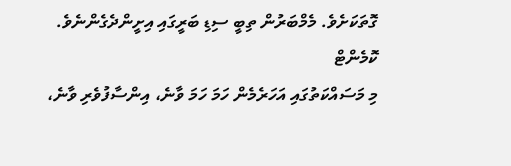ގޮތަކަށެވެ. މެމްބަރުން ތިބީ ސިޑި ބަރީގައި އިށީންދެގެންނެވެ.
ކޮމެންޓް
މި މަސައްކަތުގައި އަހަރެމެން ހަމަ ހަމަ ވާނެ، އިންސާފުވެރި ވާނެ،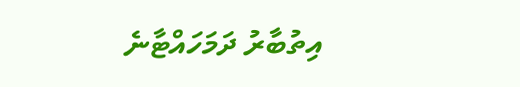އިތުބާރު ދަމަހައްޓާނެ